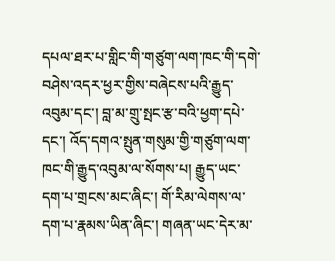དཔལ་ཐར་པ་གླིང་གི་གཙུག་ལག་ཁང་གི་དགེ་བཤེས་འདར་ཕྱར་གྱིས་བཞེངས་པའི་རྒྱུད་འབུམ་དང་། བླ་མ་གྲུ་སྤང་རྩ་བའི་ཕྱག་དཔེ་དང་། འོད་དགའ་སྤུན་གསུམ་གྱི་གཙུག་ལག་ཁང་གི་རྒྱུད་འབུམ་ལ་སོགས་པ། རྒྱུད་ཡང་དག་པ་གྲངས་མང་ཞིང་། གོ་རིམ་ལེགས་ལ་དག་པ་རྣམས་ཡིན་ཞིང་། གཞན་ཡང་དེར་མ་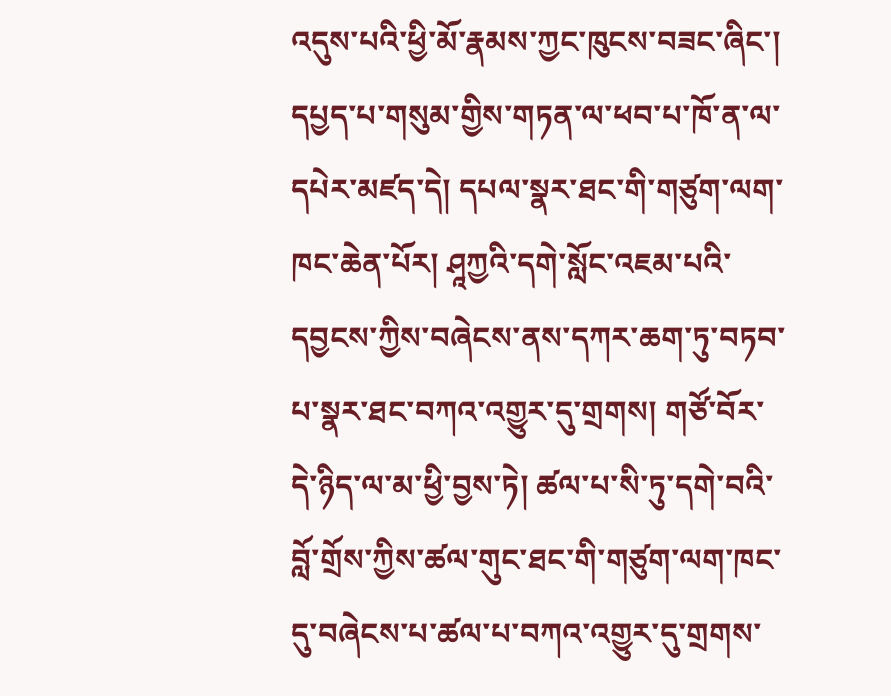འདུས་པའི་ཕྱི་མོ་རྣམས་ཀྱང་ཁུངས་བཟང་ཞིང་། དཔྱད་པ་གསུམ་གྱིས་གཏན་ལ་ཕབ་པ་ཁོ་ན་ལ་དཔེར་མཛད་དེ། དཔལ་སྣར་ཐང་གི་གཙུག་ལག་ཁང་ཆེན་པོར། ཤཱཀྱའི་དགེ་སློང་འཇམ་པའི་དབྱངས་ཀྱིས་བཞེངས་ནས་དཀར་ཆག་ཏུ་བཏབ་པ་སྣར་ཐང་བཀའ་འགྱུར་དུ་གྲགས། གཙོ་བོར་དེ་ཉིད་ལ་མ་ཕྱི་བྱས་ཏེ། ཚལ་པ་སི་ཏུ་དགེ་བའི་བློ་གྲོས་ཀྱིས་ཚལ་གུང་ཐང་གི་གཙུག་ལག་ཁང་དུ་བཞེངས་པ་ཚལ་པ་བཀའ་འགྱུར་དུ་གྲགས་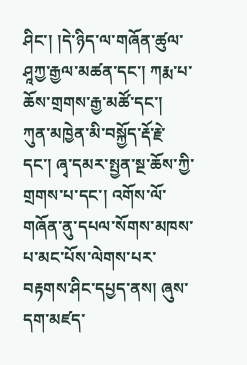ཤིང་། །དེ་ཉིད་ལ་གཞོན་ཚུལ་ཤཱཀྱ་རྒྱལ་མཚན་དང་། ཀརྨ་པ་ཆོས་གྲགས་རྒྱ་མཚོ་དང་། ཀུན་མཁྱེན་མི་བསྐྱོད་རྡོ་རྗེ་དང་། ཞྭ་དམར་སྤྱན་སྔ་ཆོས་ཀྱི་གྲགས་པ་དང་། འགོས་ལོ་གཞོན་ནུ་དཔལ་སོགས་མཁས་པ་མང་པོས་ལེགས་པར་བརྟགས་ཤིང་དཔྱད་ནས། ཞུས་དག་མཛད་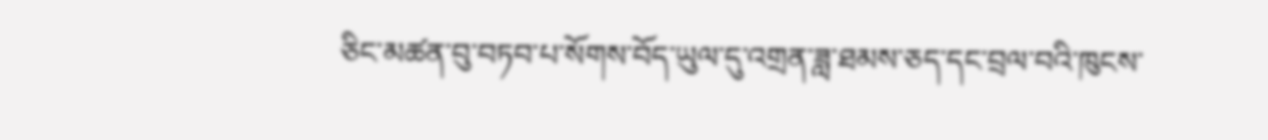ཅིང་མཚན་བུ་བཏབ་པ་སོགས་བོད་ཡུལ་དུ་འགྲན་ཟླ་ཐམས་ཅད་དང་བྲལ་བའི་ཁུངས་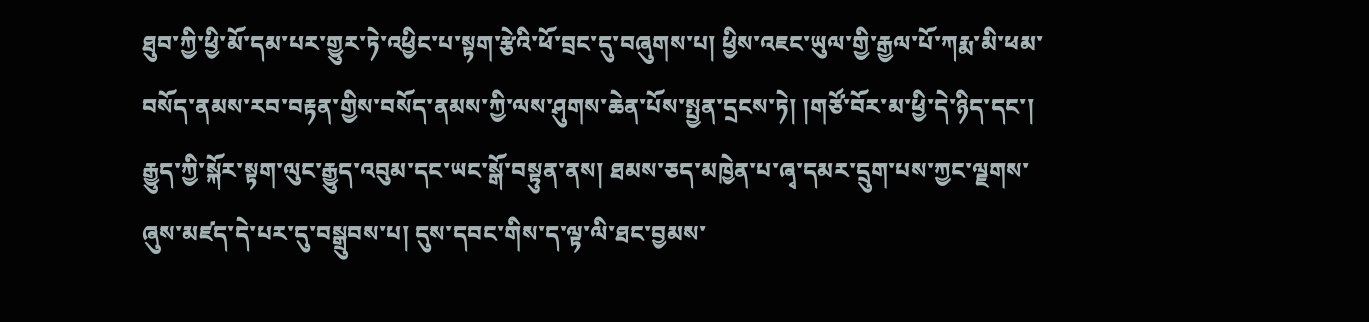ཐུབ་ཀྱི་ཕྱི་མོ་དམ་པར་གྱུར་ཏེ་འཕྱིང་པ་སྟག་རྩེའི་ཕོ་བྲང་དུ་བཞུགས་པ། ཕྱིས་འཇང་ཡུལ་གྱི་རྒྱལ་པོ་ཀརྨ་མི་ཕམ་བསོད་ནམས་རབ་བརྟན་གྱིས་བསོད་ནམས་ཀྱི་ལས་ཤུགས་ཆེན་པོས་སྤྱན་དྲངས་ཏེ། །གཙོ་བོར་མ་ཕྱི་དེ་ཉིད་དང་། རྒྱུད་ཀྱི་སྐོར་སྟག་ལུང་རྒྱུད་འབུམ་དང་ཡང་སྒོ་བསྟུན་ནས། ཐམས་ཅད་མཁྱེན་པ་ཞྭ་དམར་དྲུག་པས་ཀྱང་ལྗགས་ཞུས་མཛད་དེ་པར་དུ་བསྒྲུབས་པ། དུས་དབང་གིས་ད་ལྟ་ལི་ཐང་བྱམས་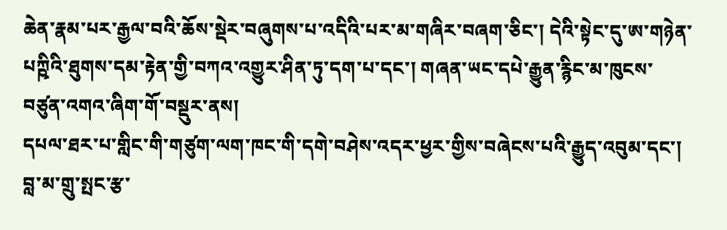ཆེན་རྣམ་པར་རྒྱལ་བའི་ཆོས་སྡེར་བཞུགས་པ་འདིའི་པར་མ་གཞིར་བཞག་ཅིང་། དེའི་སྟེང་དུ་ཨ་གཉེན་པཀྵིའི་ཐུགས་དམ་རྟེན་གྱི་བཀའ་འགྱུར་ཤིན་ཏུ་དག་པ་དང་། གཞན་ཡང་དཔེ་རྒྱུན་རྙིང་མ་ཁུངས་བཙུན་འགའ་ཞིག་གོ་བསྡུར་ནས།
དཔལ་ཐར་པ་གླིང་གི་གཙུག་ལག་ཁང་གི་དགེ་བཤེས་འདར་ཕྱར་གྱིས་བཞེངས་པའི་རྒྱུད་འབུམ་དང་། བླ་མ་གྲུ་སྤང་རྩ་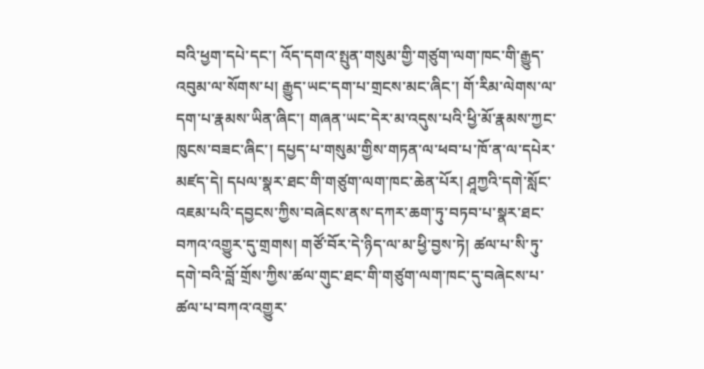བའི་ཕྱག་དཔེ་དང་། འོད་དགའ་སྤུན་གསུམ་གྱི་གཙུག་ལག་ཁང་གི་རྒྱུད་འབུམ་ལ་སོགས་པ། རྒྱུད་ཡང་དག་པ་གྲངས་མང་ཞིང་། གོ་རིམ་ལེགས་ལ་དག་པ་རྣམས་ཡིན་ཞིང་། གཞན་ཡང་དེར་མ་འདུས་པའི་ཕྱི་མོ་རྣམས་ཀྱང་ཁུངས་བཟང་ཞིང་། དཔྱད་པ་གསུམ་གྱིས་གཏན་ལ་ཕབ་པ་ཁོ་ན་ལ་དཔེར་མཛད་དེ། དཔལ་སྣར་ཐང་གི་གཙུག་ལག་ཁང་ཆེན་པོར། ཤཱཀྱའི་དགེ་སློང་འཇམ་པའི་དབྱངས་ཀྱིས་བཞེངས་ནས་དཀར་ཆག་ཏུ་བཏབ་པ་སྣར་ཐང་བཀའ་འགྱུར་དུ་གྲགས། གཙོ་བོར་དེ་ཉིད་ལ་མ་ཕྱི་བྱས་ཏེ། ཚལ་པ་སི་ཏུ་དགེ་བའི་བློ་གྲོས་ཀྱིས་ཚལ་གུང་ཐང་གི་གཙུག་ལག་ཁང་དུ་བཞེངས་པ་ཚལ་པ་བཀའ་འགྱུར་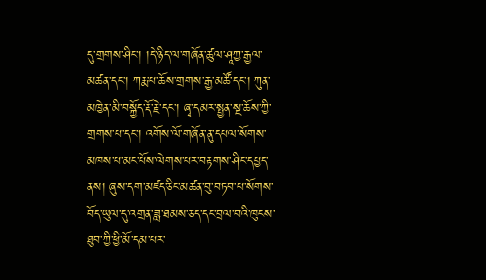དུ་གྲགས་ཤིང་། །དེ་ཉིད་ལ་གཞོན་ཚུལ་ཤཱཀྱ་རྒྱལ་མཚན་དང་། ཀརྨ་པ་ཆོས་གྲགས་རྒྱ་མཚོ་དང་། ཀུན་མཁྱེན་མི་བསྐྱོད་རྡོ་རྗེ་དང་། ཞྭ་དམར་སྤྱན་སྔ་ཆོས་ཀྱི་གྲགས་པ་དང་། འགོས་ལོ་གཞོན་ནུ་དཔལ་སོགས་མཁས་པ་མང་པོས་ལེགས་པར་བརྟགས་ཤིང་དཔྱད་ནས། ཞུས་དག་མཛད་ཅིང་མཚན་བུ་བཏབ་པ་སོགས་བོད་ཡུལ་དུ་འགྲན་ཟླ་ཐམས་ཅད་དང་བྲལ་བའི་ཁུངས་ཐུབ་ཀྱི་ཕྱི་མོ་དམ་པར་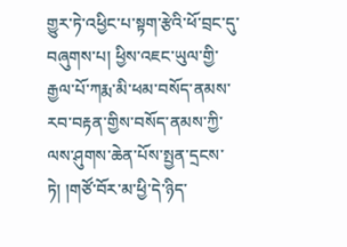གྱུར་ཏེ་འཕྱིང་པ་སྟག་རྩེའི་ཕོ་བྲང་དུ་བཞུགས་པ། ཕྱིས་འཇང་ཡུལ་གྱི་རྒྱལ་པོ་ཀརྨ་མི་ཕམ་བསོད་ནམས་རབ་བརྟན་གྱིས་བསོད་ནམས་ཀྱི་ལས་ཤུགས་ཆེན་པོས་སྤྱན་དྲངས་ཏེ། །གཙོ་བོར་མ་ཕྱི་དེ་ཉིད་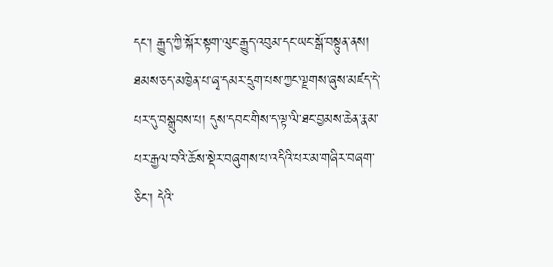དང་། རྒྱུད་ཀྱི་སྐོར་སྟག་ལུང་རྒྱུད་འབུམ་དང་ཡང་སྒོ་བསྟུན་ནས། ཐམས་ཅད་མཁྱེན་པ་ཞྭ་དམར་དྲུག་པས་ཀྱང་ལྗགས་ཞུས་མཛད་དེ་པར་དུ་བསྒྲུབས་པ། དུས་དབང་གིས་ད་ལྟ་ལི་ཐང་བྱམས་ཆེན་རྣམ་པར་རྒྱལ་བའི་ཆོས་སྡེར་བཞུགས་པ་འདིའི་པར་མ་གཞིར་བཞག་ཅིང་། དེའི་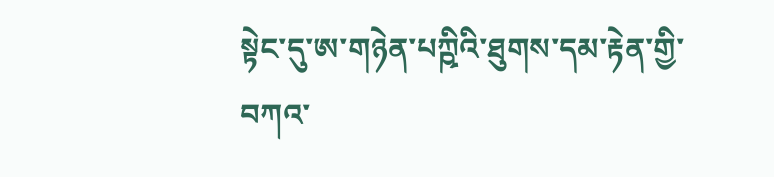སྟེང་དུ་ཨ་གཉེན་པཀྵིའི་ཐུགས་དམ་རྟེན་གྱི་བཀའ་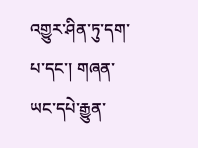འགྱུར་ཤིན་ཏུ་དག་པ་དང་། གཞན་ཡང་དཔེ་རྒྱུན་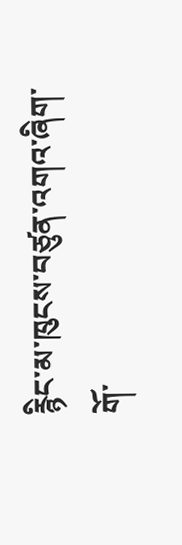རྙིང་མ་ཁུངས་བཙུན་འགའ་ཞིག་གོ་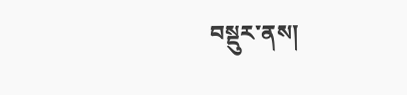བསྡུར་ནས།